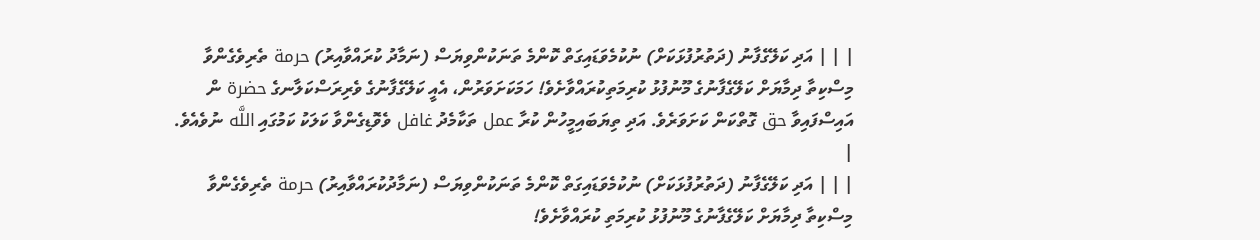| | | އަދި ކަލޭގެފާނު (ދަތުރުފުޅަކަށް) ނުކުމެވަޑައިގަތް ކޮންމެ ތަނަކުންވިޔަސް (ނަމާދު ކުރައްވާއިރު) حرمة ތެރިވެގެންވާ މިސްކިތާ ދިމާޔަށް ކަލޭގެފާނުގެ މޫނުފުޅު ކުރިމަތިކުރައްވާށެވެ! ހަމަކަށަވަރުން، އެއީ ކަލޭގެފާނުގެ ވެރިރަސްކަލާނގެ حضرة ން އައިސްފައިވާ حق ގޮތްކަން ކަށަވަރެވެ. އަދި ތިޔަބައިމީހުން ކުރާ عمل ތަކާމެދު غافل ވެވޮޑިގެންވާ ކަލަކު ކަމުގައި اللَّه ނުވެއެވެ. |
| | | އަދި ކަލޭގެފާނު (ދަތުރުފުޅަކަށް) ނުކުމެވަޑައިގަތް ކޮންމެ ތަނަކުންވިޔަސް (ނަމާދުކުރައްވާއިރު) حرمة ތެރިވެގެންވާ މިސްކިތާ ދިމާޔަށް ކަލޭގެފާނުގެ މޫނުފުޅު ކުރިމަތި ކުރައްވާށެވެ!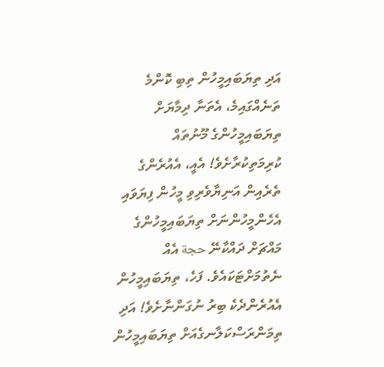އަދި ތިޔަބައިމީހުން ތިބި ކޮންމެ ތަނެއްގައިމެ، އެތަނާ ދިމާޔަށް ތިޔަބައިމީހުންގެ މޫނުތައް ކުރިމަތިކުރާށެވެ! އެއީ، އެއުރެންގެ ތެރެއިން އަނިޔާވެރިވި މީހުން ފިޔަވައި އެހެންމީހުންނަށް ތިޔަބައިމީހުންގެ މައްޗަށް ދައްކާނޭ حجة އެއް ނެތުމަށްޓަކައެވެ. ފަހެ، ތިޔަބައިމީހުން އެއުރެންދެކެ ބިރު ނުގަންނާށެވެ! އަދި ތިމަންރަސްކަލާނގެއަށް ތިޔަބައިމީހުން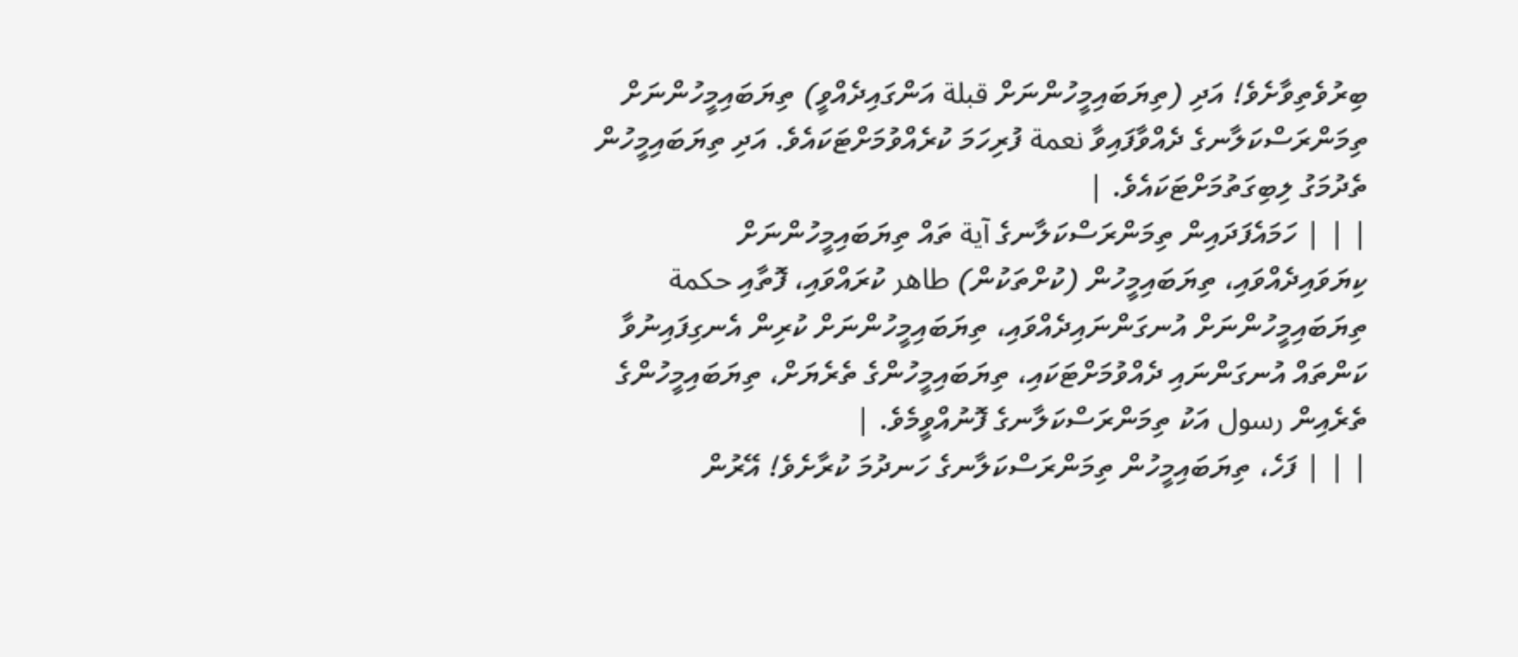ބިރުވެތިވާށެވެ! އަދި (ތިޔަބައިމީހުންނަށް قبلة އަންގައިދެއްވީ) ތިޔަބައިމީހުންނަށް ތިމަންރަސްކަލާނގެ ދެއްވާފައިވާ نعمة ފުރިހަމަ ކުރެއްވުމަށްޓަކައެވެ. އަދި ތިޔަބައިމީހުން ތެދުމަގު ލިބިގަތުމަށްޓަކައެވެ. |
| | | ހަމައެފަދައިން ތިމަންރަސްކަލާނގެ آية ތައް ތިޔަބައިމީހުންނަށް ކިޔަވައިދެއްވައި، ތިޔަބައިމީހުން (ކުށްތަކުން) طاهر ކުރައްވައި، ފޮތާއި حكمة ތިޔަބައިމީހުންނަށް އުނގަންނައިދެއްވައި، ތިޔަބައިމީހުންނަށް ކުރިން އެނގިފައިނުވާ ކަންތައް އުނގަންނައި ދެއްވުމަށްޓަކައި، ތިޔަބައިމީހުންގެ ތެރެޔަށް، ތިޔަބައިމީހުންގެ ތެރެއިން رسول އަކު ތިމަންރަސްކަލާނގެ ފޮނުއްވީމެވެ. |
| | | ފަހެ، ތިޔަބައިމީހުން ތިމަންރަސްކަލާނގެ ހަނދުމަ ކުރާށެވެ! އޭރުން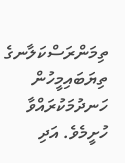ތިމަންރަސްކަލާނގެ ތިޔަބައިމީހުން ހަނދުމަކުރައްވާ ހުށީމެވެ. އަދި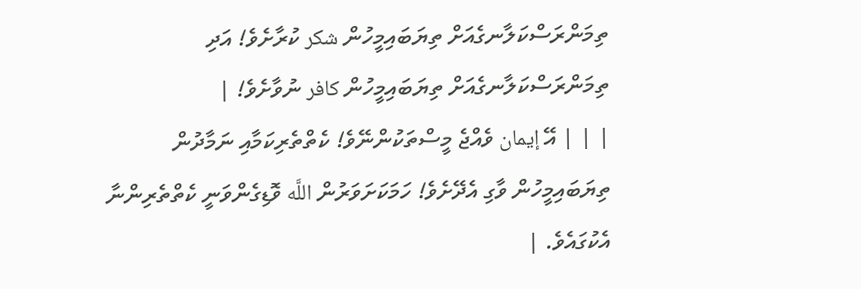ތިމަންރަސްކަލާނގެއަށް ތިޔަބައިމީހުން شكر ކުރާށެވެ! އަދި ތިމަންރަސްކަލާނގެއަށް ތިޔަބައިމީހުން كافر ނުވާށެވެ! |
| | | އޭ إيمان ވެއްޖެ މީސްތަކުންނޭވެ! ކެތްތެރިކަމާއި ނަމާދުން ތިޔަބައިމީހުން ވާގި އެދޭށެވެ! ހަމަކަށަވަރުން اللَّه ވޮޑިގެންވަނީ ކެތްތެރިންނާ އެކުގައެވެ. |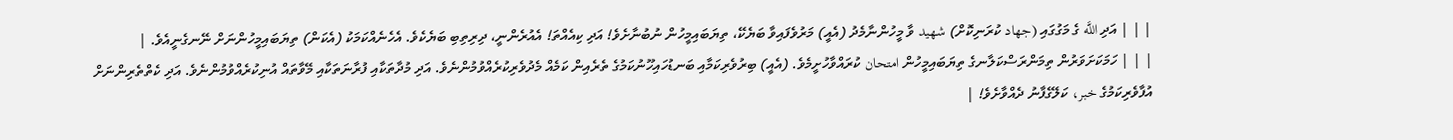| | | އަދި اللَّه ގެ މަގުގައި (جهاد ކުރަނިކޮށް) شهيد ވާ މީހުންނާމެދު (އެއީ) މަރުވެފައިވާ ބަޔެކޭ، ތިޔަބައިމީހުން ނުބުނާށެވެ! އަދި ކިއެއްތަ! އެއުރެންނީ، ދިރިތިބި ބަޔެކެވެ. އެހެނެއްކަމަކު (އެކަން) ތިޔަބައިމީހުންނަށް ނޭނގެނީއެވެ. |
| | | ހަމަކަށަވަރުން ތިމަންރަސްކަލާނގެ ތިޔަބައިމީހުން امتحان ކުރައްވާހުށީމެވެ. (އެއީ) ބިރުވެރިކަމާއި ބަނޑުހައިހޫނުކަމުގެ ތެރެއިން ކަމެއް މެދުވެރިކުރެއްވުމުންނެވެ. އަދި މުދާތަކާއި ފުރާނަތަކާއި މޭވާތައް އުނިކުރެއްވުމުންނެވެ. އަދި ކެތްތެރިންނަށް އުފާވެރިކަމުގެ خبر، ކަލޭގެފާނު ދެއްވާށެވެ! |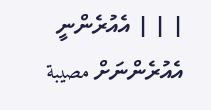| | | އެއުރެންނީ އެއުރެންނަށް مصيبة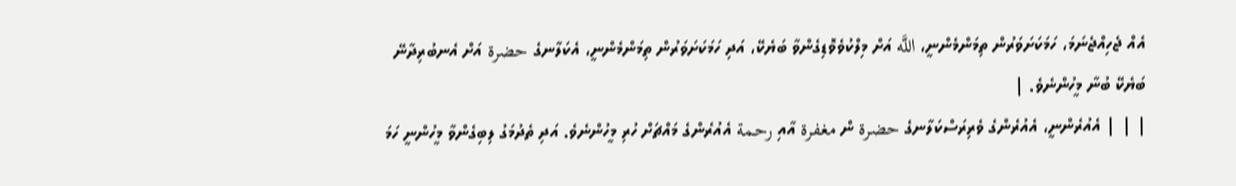އެއް ޖެހިއްޖެނަމަ، ހަމަކަށަވަރުން ތިމަންމެންނީ، اللَّه އަށް މިލްކުވެވޮޑިގެންވާ ބަޔެކޭ، އަދި ހަމަކަށަވަރުން ތިމަންމެންނީ، އެކަލާނގެ حضرة އަށް އެނބުރިދާނޭ ބަޔެކޭ ބުނާ މީހުންނެވެ. |
| | | އެއުރެންނީ، އެއުރެންގެ ވެރިރަސްކަލާނގެ حضرة ން مغفرة އާއި رحمة އެއުރެންގެ މައްޗަށް ހުރި މީހުންނެވެ. އަދި ތެދުމަގު ލިބިގެންވާ މީހުންނީ ހަމަ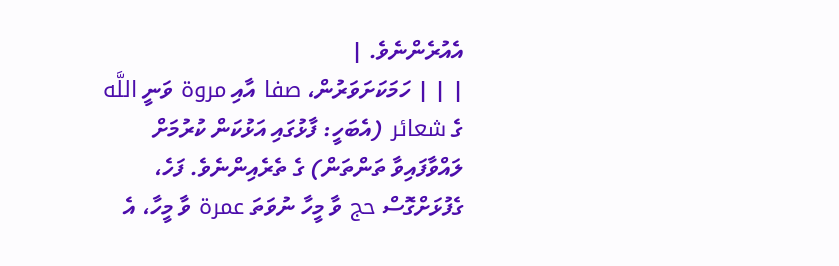އެއުރެންނެވެ. |
| | | ހަމަކަށަވަރުން، صفا އާއި مروة ވަނީ اللَّه ގެ شعائر (އެބަހީ: ފާޅުގައި އަޅުކަން ކުރުމަށް ލައްވާފައިވާ ތަންތަން) ގެ ތެރެއިންނެވެ. ފަހެ، ގެފުޅަށްގޮސް حج ވާ މީހާ ނުވަތަ عمرة ވާ މީހާ، އެ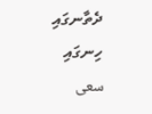ދެތާނގައި ހިނގައި سعى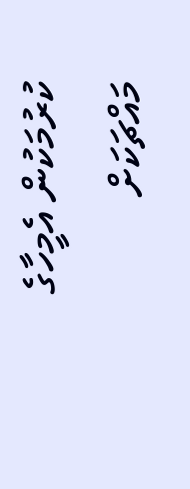ކުރުމަކުން އެމީހާގެ މައްޗަކަށް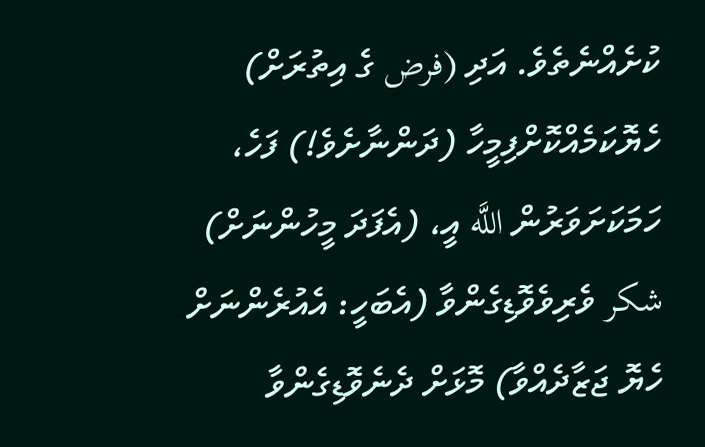ކުށެއްނެތެވެ. އަދި (فرض ގެ އިތުރަށް) ހެޔޮކަމެއްކޮށްފިމީހާ (ދަންނާށެވެ!) ފަހެ، ހަމަކަށަވަރުން اللَّه އީ، (އެފަދަ މީހުންނަށް) شكر ވެރިވެވޮޑިގެންވާ (އެބަހީ: އެއުރެންނަށް ހެޔޮ ޖަޒާދެއްވާ) މޮޅަށް ދެނެވޮޑިގެންވާ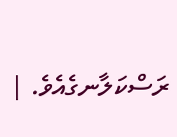ރަސްކަލާނގެއެވެ. |